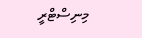މިނިސްޓްރީ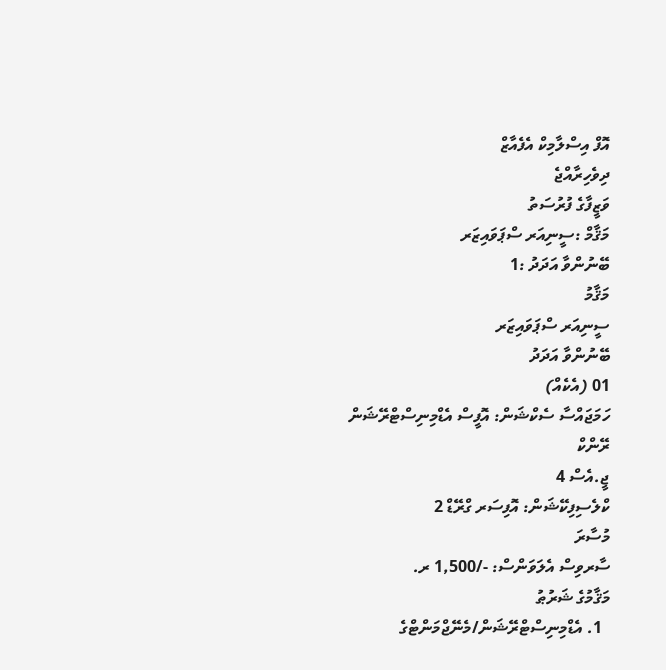އޮފް އިސްލާމިކް އެފެއާޒް
ދިވެހިރާއްޖެ
ވަޒީފާގެ ފުރުސަތު
މަޤާމް :ސީނިއަރ ސްޕަވައިޒަރ
ބޭނުންވާ އަދަދު :1
މަޤާމު
ސީނިއަރ ސްޕަވައިޒަރ
ބޭނުންވާ އަދަދު
01 (އެކެއް)
ހަމަޖައްސާ ސެކްޝަން: އޮފީސް އެޑްމިނިސްޓްރޭޝަން
ރޭންކް
ޖީ.އެސް 4
ކްލެސިފިކޭޝަން: އޮފިސަރ ގްރޭޑް 2
މުސާރަ
ސާރވިސް އެލަވަންސް: -/1,500 ރ.
މަޤާމުގެ ޝަރުޠު
  1. އެޑްމިނިސްޓްރޭޝަން/މެނޭޖްމަންޓްގެ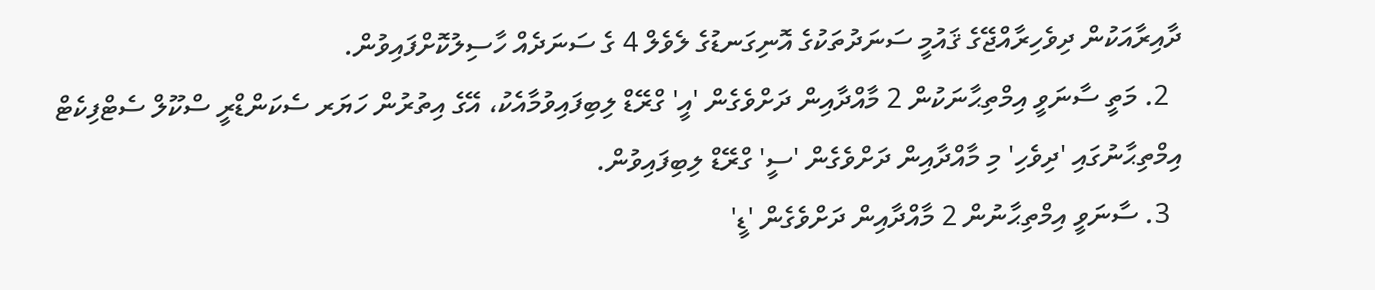ދާއިރާއަކުން ދިވެހިރާއްޖޭގެ ޤައުމީ ސަނަދުތަކުގެ އޮނިގަނޑުގެ ލެވެލް 4 ގެ ސަނަދެއް ހާސިލުކޮށްފައިވުން.
  2. މަތީ ސާނަވީ އިމްތިޙާނަކުން 2 މާއްދާއިން ދަށްވެގެން 'އީ' ގްރޭޑް ލިބިފައިވުމާއެކު، އޭގެ އިތުރުން ހަޔަރ ސެކަންޑްރީ ސްކޫލް ސެޓްފިކެޓް އިމްތިޙާނުގައި 'ދިވެހި' މި މާއްދާއިން ދަށްވެގެން 'ސީ' ގްރޭޑް ލިބިފައިވުން.
  3. ސާނަވީ އިމްތިޙާނުން 2 މާއްދާއިން ދަށްވެގެން 'ޑީ'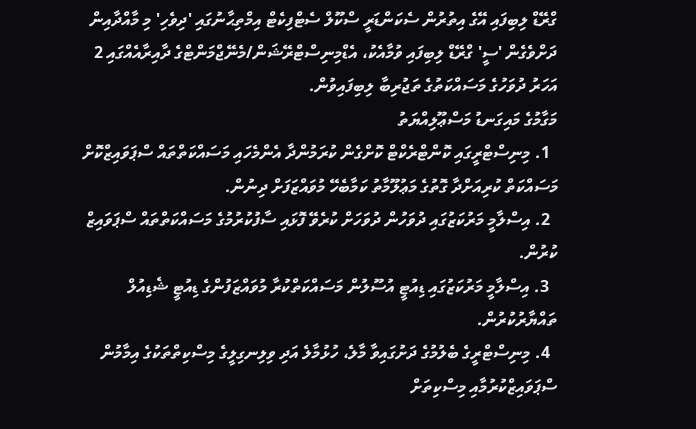ގްރޭޑް ލިބިފައި އޭގެ އިތުރުން ސެކަންޑަރީ ސްކޫލް ސެޓްފިކެޓް އިމްތިޙާނުގައި 'ދިވެހި' މި މާއްދާއިން ދަށްވެގެން 'ސީ' ގްރޭޑް ލިބިފައި ވުމާއެކު، އެޑްމިނިސްޓްރޭޝަން/މެނޭޖްމަންޓްގެ ދާއިރާއެއްގައި 2 އަހަރު ދުވަހުގެ މަސައްކަތުގެ ތަޖުރިބާ ލިބިފައިވުން.
މަގާމުގެ މައިގަނޑު މަސްޢޫލިއްޔަތު
  1. މިނިސްޓްރީގައި ކޮންޓްރެކްޓް ކޮށްގެން ކުރަމުންދާ އެންމެހައި މަސައްކަތްތައް ސްޕަވައިޒްކޮށް މަސައްކަތް ކުރިއަށްދާ ގޮތުގެ މަޢުލޫމާތު ކަމާބެހޭ މުވައްޒަފަށް ދިނުން.
  2. އިސްލާމީ މަރުކަޒުގައި ދުވަހުން ދުވަހަށް ކުރެވޭ ފޮޅައި ސާފުކުރުމުގެ މަސައްކަތްތައް ސްޕަވައިޒް ކުރުން.
  3. އިސްލާމީ މަރުކަޒުގައި ޑިއުޓީ އުސޫލުން މަސައްކަތްކުރާ މުވައްޒަފުންގެ ޑިއުޓީ ޝެޑިއުލް ތައްޔާރުކުރުން.
  4. މިނިސްޓްރީގެ ބެލުމުގެ ދަށުގައިވާ މާލެ، ހުޅުމާލެ އަދި ވިލިނގިލީގެ މިސްކިތްތަކުގެ އިމާމުން ސްޕަވައިޒްކުރުމާއި މިސްކިތަށް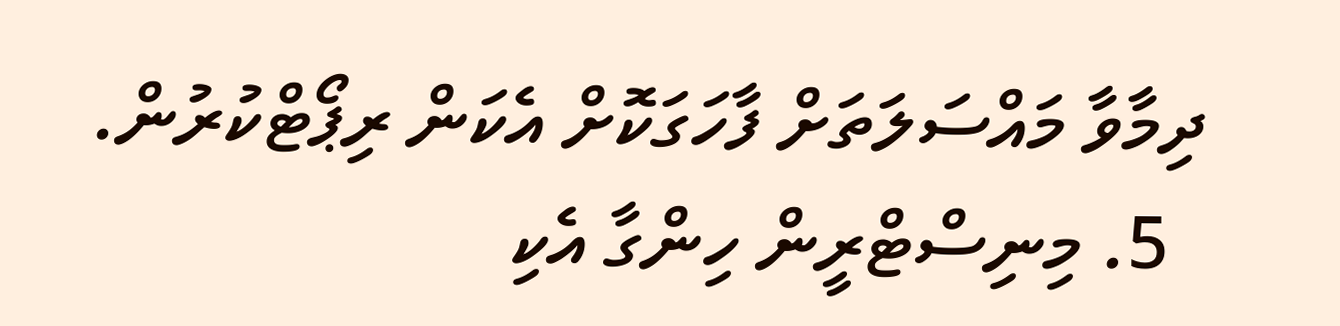ދިމާވާ މައްސަލަތަށް ފާހަގަކޮށް އެކަން ރިޕޯޓްކުރުން.
  5. މިނިސްޓްރީން ހިންގާ އެކި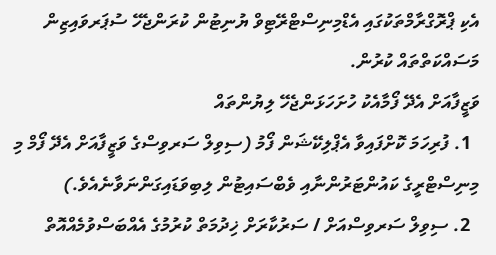އެކި ޕްރޮގްރާމްތަކުގައި އެޑްމިނިސްޓްރޭޓިވް ޔުނިޓުން ކުރަންޖެހޭ ސުޕަރވައިޒިން މަސައްކަތްތައް ކުރުން.
ވަޒީފާއަށް އެދޭ ފޯމާއެކު ހުށަހަޅަންޖެހޭ ލިޔުންތައް
  1. ފުރިހަމަ ކޮށްފައިވާ އެޕްލިކޭޝަން ފޯމު (ސިވިލް ސަރވިސްގެ ވަޒީފާއަށް އެދޭ ފޯމް މި މިނިސްޓްރީގެ ކައުންޓަރުންނާއި ވެބްސައިޓުން ލިބިވަޑައިގަންނަވާނެއެވެ.)
  2. ސިވިލް ސަރވިސްއަށް / ސަރުކާރަށް ޚިދުމަތް ކުރުމުގެ އެއްބަސްވުމެއްއޮތް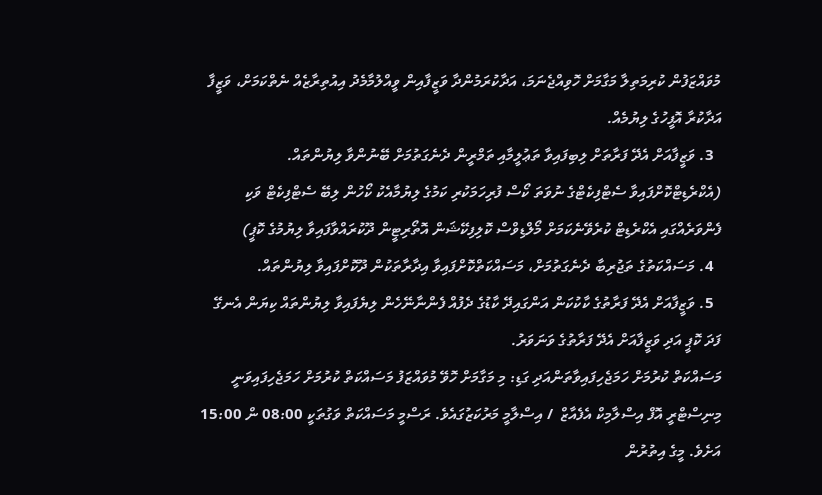މުވައްޒަފުން ކުރިމަތިލާ މަގާމަށް ހޮވިއްޖެނަމަ، އަދާކުރަމުންދާ ވަޒީފާއިން ވީއްލުމާމެދު އިއުތިރާޒެއް ނެތްކަމަށް، ވަޒީފާ އަދާކުރާ އޮފީހުގެ ލިޔުމެއް.
  3. ވަޒީފާއަށް އެދޭ ފަރާތަށް ލިބިފައިވާ ތަޢުލީމާއި ތަމްރީން ދެނެގަތުމަށް ބޭނުންވާ ލިޔުންތައް. (އެކްރެޑިޓްކޮށްފައިވާ ސެޓްފިކެޓްގެ ނުވަތަ ކޯސް ފުރިހަމަކުރި ކަމުގެ ލިޔުމާއެކު ކޯހުން ލިބޭ ސެޓްފިކެޓް ވަކި ފެންވަރެއްގައި އެކްރެޑިޓް ކުރެވޭނެކަމަށް މޯލްޑިވްސް ކޮލިފިކޭޝަން އޮތޯރިޓީން ދޫކުރައްވާފައިވާ ލިޔުމުގެ ކޮޕީ)
  4. މަސައްކަތުގެ ތަޖުރިބާ ދެނެގަތުމަށް، މަސައްކަތްކޮށްފައިވާ އިދާރާތަކުން ދޫކޮށްފައިވާ ލިޔުންތައް.
  5. ވަޒީފާއަށް އެދޭ ފަރާތުގެ ކާކުކަން އަންގައިދޭ ކާޑުގެ ދެފުއް ފެންނާނޭހެން ލިޔެފައިވާ ލިޔުންތައް ކިޔަން އެނގޭ ފަދަ ކޮޕީ އަދި ވަޒީފާއަށް އެދޭ ފަރާތުގެ ވަނަވަރު.
މަސައްކަތް ކުރުމަށް ހަމަޖެހިފައިވާތަންއަދި ގަޑި: މި މަގާމަށް ހޮވޭ މުވައްޒަފު މަސައްކަތް ކުރުމަށް ހަމަޖެހިފައިވަނީ މިނިސްޓްރީ އޮފް އިސްލާމިކް އެފެއާޒް  / އިސްލާމީ މަރުކަޒުގައެވެ. ރަސްމީ މަސައްކަތް ވަގުތަކީ 08:00 ން 15:00 އަށެވެ. މީގެ އިތުރުން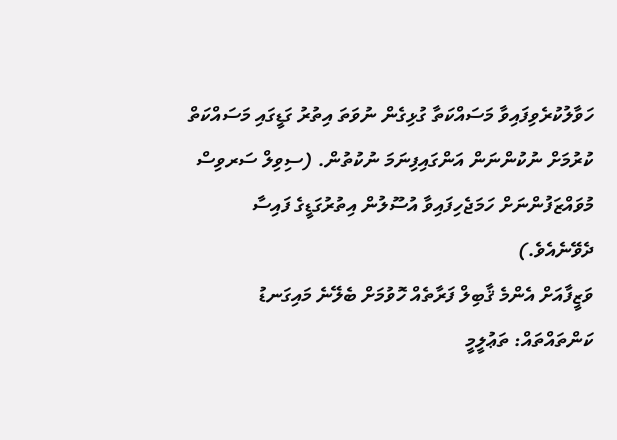ހަވާލުކުރެވިފައިވާ މަސައްކަތާ ގުޅިގެން ނުވަތަ އިތުރު ގަޑީގައި މަސައްކަތް ކުރުމަށް ނުކުންނަން އަންގައިފިނަމަ ނުކުތުން. (ސިވިލް ސަރވިސް މުވައްޒަފުންނަށް ހަމަޖެހިފައިވާ އުސޫލުން އިތުރުގަޑީގެ ފައިސާ ދެވޭނެއެވެ.)
ވަޒީފާއަށް އެންމެ ޤާބިލް ފަރާތެއް ހޮވުމަށް ބެލޭނެ މައިގަނޑު ކަންތައްތައް: ތަޢުލީމީ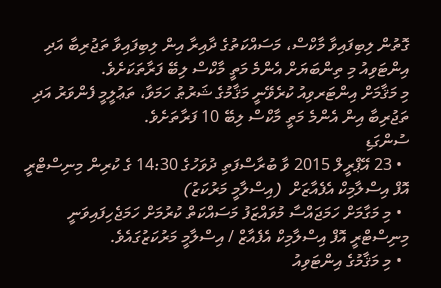ގޮތުން ލިބިފައިވާ މާކްސް، މަސައްކަތުގެ ދާއިރާ އިން ލިބިފައިވާ ތަޖުރިބާ އަދި އިންޓަވިއު މި ތިންބަޔަށް އެންމެ މަތީ މާކްސް ލިބޭ ފަރާތަކަށެވެ.
މި މަޤާމަށް އިންޓަރވިއު ކުރެވޭނީ މަޤާމުގެ ޝަރުޠު ހަމަވާ، ތަޢުލީމީ ފެންވަރު އަދި ތަޖުރިބާ އިން އެންމެ މަތީ މާކްސް ލިބޭ 10 ފަރާތަށެވެ.
ސުންގަޑި
  • 23 އޭޕްރީލް 2015 ވާ ބުރާސްފަތި ދުވަހުގެ 14:30 ގެ ކުރިން މިނިސްޓްރީ އޮފް އިސްލާމިކް އެފެއާޒަށް  (އިސްލާމީ މަރުކަޒު)
  • މި މަގާމަށް ހަމަޖައްސާ މުވައްޒަފު މަސައްކަތް ކުރުމަށް ހަމަޖެހިފައިވަނީ މިނިސްޓްރީ އޮފް އިސްލާމިކް އެފެއާޒް / އިސްލާމީ މަރުކަޒުގައެވެ.
  • މި މަޤާމުގެ އިންޓަވިއު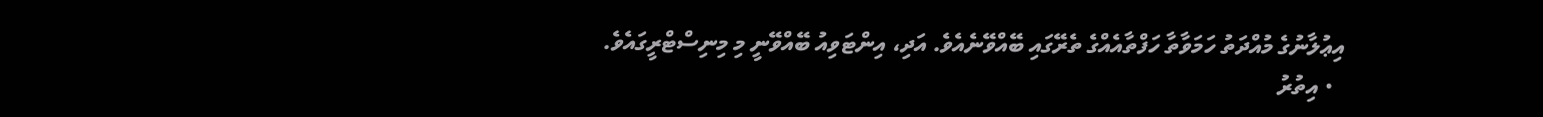އިޢުލާނުގެ މުއްދަތު ހަމަވާތާ ހަފްތާއެއްގެ ތެރޭގައި ބޭއްވޭނެއެވެ. އަދި، އިންޓަވިއު ބޭއްވޭނީ މި މިނިސްޓްރީގައެވެ.
  • އިތުރު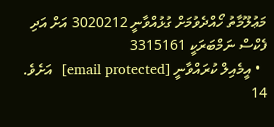މަޢުލޫމާތު ހޯއްދެވުމަށް ގުޅުއްވާނީ 3020212 އަށް އަދި ފެކްސް ނަމްބަރަކީ 3315161
  • އީމެއިލް ކުރައްވާނީ [email protected]  އަށެވެ.
14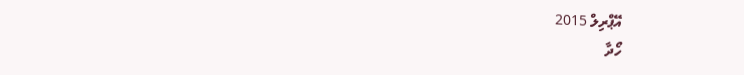އޭޕްރިލް 2015
ހޯދާ